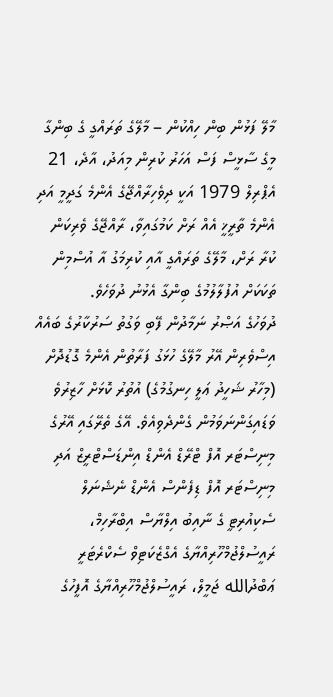މާލޭ ފަޅުން ބިން ހިއްކުން – މާލޭގެ ތަރައްގީ ގެ ބިންގާ
މީގެ ސާޅީސް ފަސް އަހަރު ކުރިން މިއަދު، އާދެ، 21 އެޕްރިލް 1979 އަކީ ދިވެހިރާއްޖޭގެ އެންމެ ގަދީމީ އަދި އެންމެ ތާރީޚީ އެއް ރަށް ކަމުގައިވާ، ރާއްޖޭގެ ވެރިކަން ކުރާ ރަށް، މާލޭގެ ތަރައްގީ އާއި ކުރިމަގު އާ އުސްމިން ތަކަކަށް އުފުލާލުމުގެ ބިންގާ އެޅުނު ދުވަހެވެ.
ދުވަހުގެ އަޞްރު ނަމާދުން ފޭބި ވަގުތު ސަރުކާރުގެ ބައެއް އިސްވެރިން އޭރު މާލޭގެ ހުޅަގު ފަރާތުން އެންމެ ގޮޑުދޮށް (މިހާރު ޝަހީދު ޢަލީ ހިނގުމުގެ) އުތުރު ކޮޅަށް ހާޒިރުވެ ވަޑައިގަންނަވަމުން ގެންދެވިއެވެ. އޭގެ ތެރޭގައި އޭރުގެ މިނިސްޓަރ އޮފް ޓްރޭޑް އެންޑް އިންޑަސްޓްރީޒް އަދި މިނިސްޓަރ އޮފް ޑިފެންސް އެންޑް ނެޝެނަލް ސެކިއުރިޓީ ގެ ނާއިބު އިލްޔާސް އިބްރާހިމް، ރައީސުލްޖުމްހޫރިއްޔާގެ އެގްޒެކަޓިވް ސެކްރެޓަރީ ޢަބްދުالله ޖަމީލް، ރައީސުލްޖުމްހޫރިއްޔާގެ އޮފީހުގެ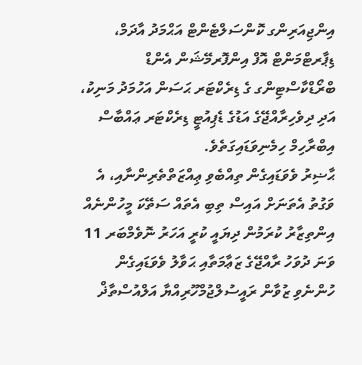އިންޖިއަރިންގ ކޮންސަލްޓެންޓް އަޙްމަދު އާދަމް، ޑިޕާރޓްމަންޓް އޮފް އިންފޮރމޭޝަން އެންޑް ބްރޯޑްކާސްޓިންގ ގެ ޑިރެކްޓަރ ޙަސަން އަހުމަދު މަނިކު، އަދި ދިވެހިރާއްޖޭގެ އަޑުގެ ޑެޕިއުޓީ ޑިރެކްޓަރ ޢައްބާސް އިބްރާހިމް ހިމެނިވަޑައިގަތެވެ.
ޙާޟިރު ވެވަޑައިގެން ތިއްބެވި ޢިއްޒަތްތެރިންނާއި، އެ ވަގުތު އެތަނަށް އައިސް ތިބި އެތައް ސަތޭކަ މީހުންނެއް އިންތިޒާރު ކުރަމުން ދިޔައީ ކުރީ އަހަރު ނޮވެމްބަރ 11 ވަނަ ދުވަހު ރާއްޖޭގެ ޒަޢާމަތާއި ޙަވާލު ވެވަޑައިގެން ހުންނެވި ޒުވާން ރައީސުލްޖުމްހޫރިއްޔާ އަލްއުސްތާޛް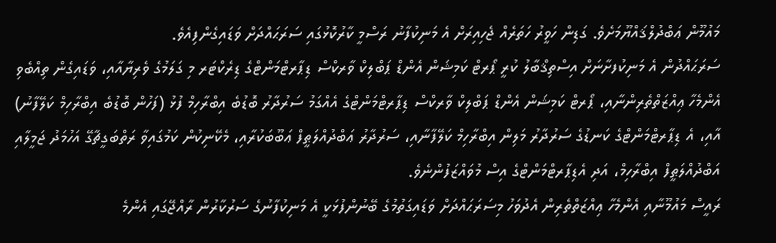މައުމޫން ޢަބްދުލްޤައްޔޫމަށެވެ. ގަޑިން ހަވީރު ހަތަރެއް ޖެހިއިރަށް އެ މަނިކުފާނު ރަސްމީ ކާރުކޮޅުގައި ސަރަޙައްދަށް ވަޑައިގެންފިއެވެ.
ސަރަޙައްދުން އެ މަނިކުފށާނަށް އިސްތިޤްބާލު ކުރީ ޕޯރޓް ކަމިޝަން އެންޑް ޕަބްލިކް ވާރކްސް ޑިޕާރޓްމަންޓްގެ ޑިރެކްޓަރ މި ގަލަމުގެ ވެރިޔާއާއި، ވަޑައިގެން ތިއްބެވި އެންމެހާ ޢިއްޒަތްތެރިންނާއި، ޕޯރޓް ކަމިޝަން އެންޑް ޕަބްލިކް ވާރކްސް ޑިޕާރޓްމަންޓްގެ އެއްގަމު ސަރުދާރު ބޮޑުބެ އިބްރާހިމް ފުޅު (ފަހުން ބޮޑުބެ އިބްރާހިމް ކަލޭފާނު) އާއި، އެ ޑިޕާރޓްމަންޓްގެ ކަނޑުގެ ސަރުދާރު މަލިން އިބްރާހިމް ކަލޭފާނާއި، ސަރުދާރު ޢަބްދުއްލަޠީފް ޢަބޫބަކުރާއި، މެކޭނިކުން ކަމުގައިވާ ރަތްބަގީޗާގޭ އަހުމަދު ޖަމީލާއި އަބްދުއްލަޠީފް އިބްރާހިމް، އަދި އެޑިޕާރޓްމަންޓްގެ އިސް މުވައްޒަފުންނެވެ.
ރައީސް މައުމޫނާއި އެންމެހާ ޢިއްޒަތްތެރިން އެދުވަހު މިސަރަޙައްދަށް ވަޑައިގަތުމުގެ ބޭނުންފުޅަކީ އެ މަނިކުފާނުގެ ސަރުކާރުން ރާއްޖޭގައި އެންމެ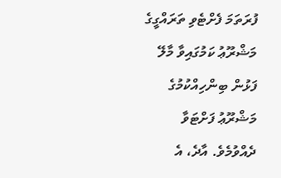ފުރަތަމަ ފެށްޓެވި ތަރައްގީގެ މަޝްރޫޢު ކަމުގައިވާ މާލޭ ފަޅުން ބިންހިއްކުމުގެ މަޝްރޫޢު ފަށްޓަވާ ދެއްވުމެވެ. އާދެ، އެ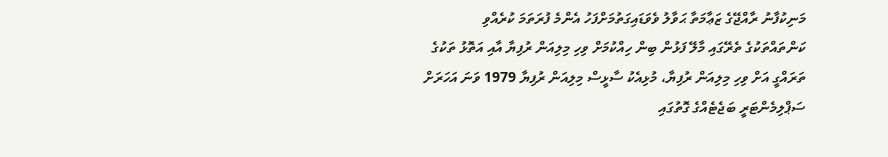މަނިކުފާނު ރާއްޖޭގެ ޒަޢާމަތާ ޙަވާލު ވެވަޑައިގަތުމަށްފަހު އެންމެ ފުރަތަމަ ކުރެއްވި ކަންތައްތަކުގެ ތެރޭގައި މާލޭ ފަޅުން ބިން ހިއްކުމަށް ވިހި މިލިއަން ރުފިޔާ އާއި އަތޮޅު ތަކުގެ ތަރައްގީ އަށް ވިހި މިލިއަން ރުފިޔާ، މުޅިއެކު ސާޅީސް މިލިއަން ރުފިޔާ 1979 ވަނަ އަހަރަށް ސަޕްލިމެންޓަރީ ބަޖެޓެއްގެ ގޮތުގައި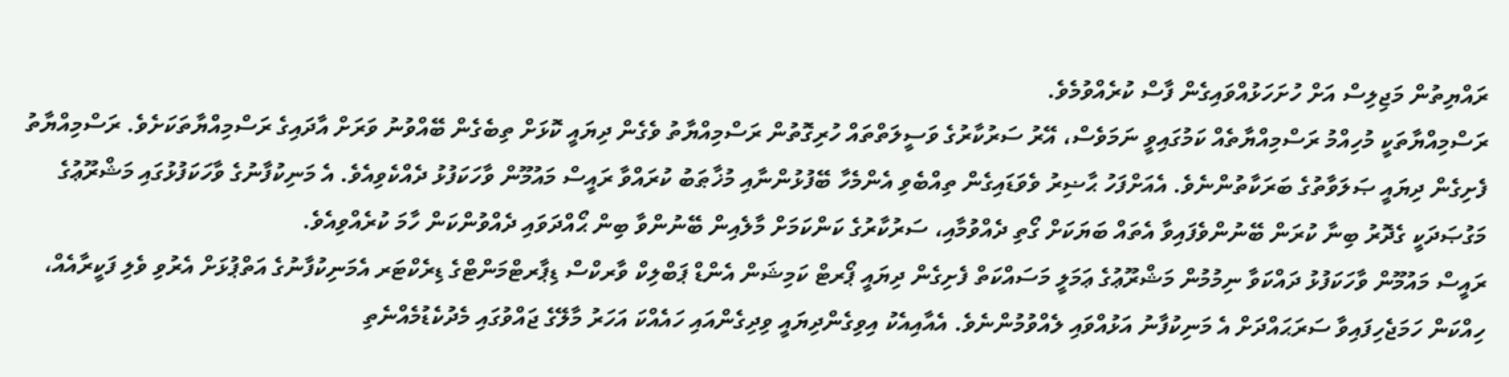ރައްޔިތުން މަޖިލިސް އަށް ހުށަހަޅުއްވައިގެން ފާސް ކުރެއްވުމެވެ.
ރަސްމިއްޔާތަކީ މުހިއްމު ރަސްމިއްޔާތެއް ކަމުގައިވީ ނަމަވެސް، އޭރު ސަރުކާރުގެ ވަސީލަތްތައް ހުރިގޮތުން ރަސްމިއްޔާތު ވެގެން ދިޔައީ ކޮޅަށް ތިބެގެން ބޭއްވުނު ވަރަށް އާދައިގެ ރަސްމިއްޔާތަކަށެވެ. ރަސްމިއްޔާތު ފެށިގެން ދިޔައީ ޞަލަވާތުގެ ބަރަކާތުންނެވެ. އެއަށްފަހު ޙާޟިރު ވެވަޑައިގެން ތިއްބެވި އެންމެހާ ބޭފުޅުންނާއި މުޚާޠަބު ކުރައްވާ ރައީސް މައުމޫން ވާހަކަފުޅު ދެއްކެވިއެވެ. އެ މަނިކުފާނުގެ ވާހަކަފުޅުގައި މަޝްރޫޢުގެ މަގުޞަދަކީ ގެދޮރު ބިނާ ކުރަން ބޭނުންވެފައިވާ އެތައް ބަޔަކަށް ގޯތި ދެއްވުމާއި، ސަރުކާރުގެ ކަންކަމަށް މާލެއިން ބޭނުންވާ ބިން ޙޯއްދަވައި ދެއްވުންކަން ހާމަ ކުރެއްވިއެވެ.
ރައީސް މައުމޫން ވާހަކަފުޅު ދައްކަވާ ނިމުމުން މަޝްރޫޢުގެ ޢަމަލީ މަސައްކަތް ފެށިގެން ދިޔައީ ޕޯރޓް ކަމިޝަން އެންޑް ޕަބްލިކް ވާރކްސް ޑިޕާރޓްމަންޓްގެ ޑިރެކްޓަރ އެމަނިކުފާނުގެ އަތްޕުޅަށް އެރުވި ވެލި ފަކީރާއެއް، ހިއްކަން ހަމަޖެހިފައިވާ ސަރަޙައްދަށް އެ މަނިކުފާނު އަޅުއްވައި ލެއްވުމުންނެވެ. އެއާއިއެކު އިވިގެންދިޔައީ ވިދިގެންއައި ހައެއްކަ އަހަރު މާލޭގެ ޖައްވުގައި މެދުކެޑުމެއްނެތި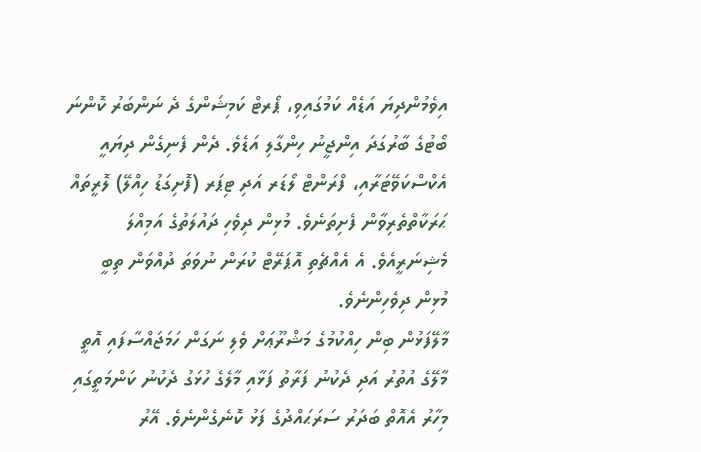އިވެމުންދިޔަ އަޑެއް ކަމުގައިވި، ޕޯރޓް ކަމިޝަންގެ ދެ ނަންބަރު ކޮންނަ ބޯޓުގެ ބާރުގަދަ އިންޖީނު ހިންގާލި އަޑެވެ. ދެން ފެނިގެން ދިޔައީ އެކްސްކަވޭޓަރާއި، ފްރަންޓް ލޯޑަރ އަދި ޓިޕަރ (ފޮށިގަޑު ހިއްލޭ) ލޮރީތައް ޙަރަކާތްތެރިވާން ފެށިތަނެވެ. މުޅިން ދިވެހި ދައުލަތުގެ އަމިއްލަ މެޝިނަރީއެވެ. އެ އެއްޗެތި އޮޕަރޭޓް ކުރަން ނުވަތަ ދުއްވަން ތިބީ މުޅިން ދިވެހިންނެވެ.
މާލޭފަޅުން ބިން ހިއްކުމުގެ މަޝްރޫޢަށް ވެލި ނަގަން ހަމަޖައްސާފައި އޮތީ މާލޭގެ އުތުރު އަދި ދެކުނު ފަރާތު ފަޅާއި މާލެގެ ހުޅަގު ދެކުނު ކަންމަތީގައި މިހާރު އެއޮތް ބަދަރު ސަރަޙައްދުގެ ފަޅު ކޮނެގެންނެވެ. އޭރު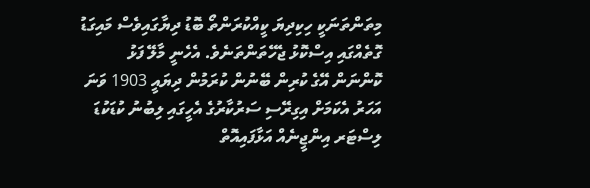މިތަންތަނަކީ ހިކިދިޔަ ކީއްކުރަންތޯ ބޮޑު ދިޔާގައިވެސް މައިގަޑު ގޮތެއްގައި އިސްކޮޅު ޖެހޭތަންތަނެވެ. އެހެނީ މާލޭ ފަޅު ކޮންނަން އޭގެ ކުރިން ބޭނުން ކުރަމުން ދިޔައީ 1903 ވަނަ އަހަރު އެކަމަށް އިގިރޭސި ސަރުކާރުގެ އެހީގައި ލިބުނު ކުޑަކުޑަ ލިސްޓަރ އިންޖީނެއް އަޅާފައިއޮތް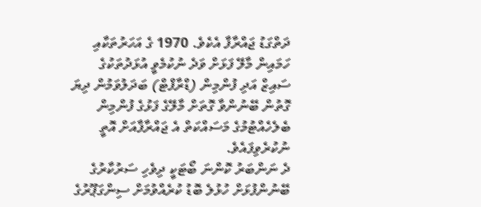ދަތްގަޑު ޖައްރާފާ އެކެވެ. 1970 ގެ އަހަރުތަކާއި ހަމައިން މާލޭ ފަޅަށް ވަދެ ނުކުމެވީ އުޅަދުތަކުގެ ސައިޒް އަދި ފުންމިން (ޑްރާފްޓް) ބަދަލުވަމުން ދިޔަ ގޮތުން ބޭނުންވާ ގޮތަށް މާލޭގެ ފަޅުގެ ފުންމިން ބެލެހެއްޓުމުގެ މަސައްކަތް އެ ޖައްރާފާއަށް އޮތީ ނުކުރެވިފައެވެ.
ދެ ނަންބަރު ކޮންނަ ބޯޓަކީ ދިވެހި ސަރުކާރުގެ ބޭނުންފުޅަށް ހުޅުލެ ބޮޑު ކުރެއްވުމަށް ސިންގަޕޫރުގެ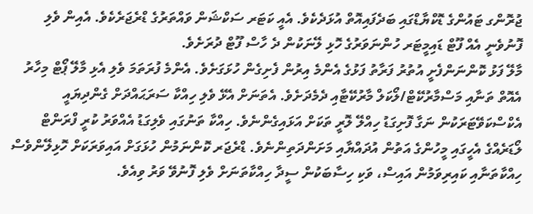ޖުރޮންގ ޓައުންގެ ޑޮކްޔާޑްގައި ބަދެފައިއޮތް އުޅަދެކެވެ. އެއީ ކަޓަރ ސަކްޝަން ވައްތަރުގެ ޑްރެޖަރެކެވެ. އެއިން ވެލި ފޮނުވެނީ އެއް ފޫޓް ޑައިމީޓަރ ހުންނަވަރުގެ ހޮޅި ލޭނަކުން ދެ ހާސް ފޫޓް ދުރަށެވެ.
މާލޭ ފަޅު ކޮންނަންފެށީ އުތުރު ފަރާތު ފަޅުގެ އެންމެ އިރުން ފެށިގެން ހުޅަގަށެވެ. އެންމެ ފުރަތަމަ ވެލި އެޅި މާލޭ ޕޯޓް މިހާރު އެއޮތް ތަނާއި މަސްމާރުކޭޓް/ލޯކަލް މާރުކޭޓާއި ދެމެދަށެވެ. އެތަނަށް އެޅޭ ވެލި ހިއްކާ ސަރަޙައްދަށް ގެންދިޔައީ އެކްސްކަވޭޓަރަކުން ނަގާ ފޮށިގަޑު ހިއްލޭ ލޮރީ ތަކަށް އަޅައިގެންނެވެ. ހިއްކާ ތަނުގައި ވެލިގަޑު އެއްވަރު ކުރީ ފްރަންޓް ލޯޑަރެއްގެ އެހީގައި މީހުންގެ އަތުން އުދައްޔާއި މަށަންދަތިންނެވެ. ޑްރެޖަރ ކޮންނަމުން ހުޅަގަށް އައިވަރަކަށް ހޮޅިލޭންވެސް ހިއްކާތަނާއި ކައިރިވަމުން އައިސް، ވަކި ހިސާބަކުން ސީދާ ހިއްކާތަނަށް ވެލި ފޮނުވޭ ވަރު ވިއެވެ.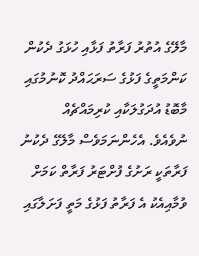މާލޭގެ އުތުރު ފަރާތު ފަޅާއި ހުޅަގު ދެކުން ކަންމަތީގެ ފަޅުގެ ސަރަޙައްދު ކޮނުމުގައި މާބޮޑު އުދަގުލަކާއި ކުރިމައްޗެއް ނުވެއެވެ. އެހެންނަމަވެސް މާލޭގެ ދެކުނު ފަރާތަކީ ރަށުގެ ފުށްޓަރު ފަރާތް ކަމަށް ވުމާއިއެކު އެ ފަރާތު ފަޅުގެ މަތީ ފަށަލާގައި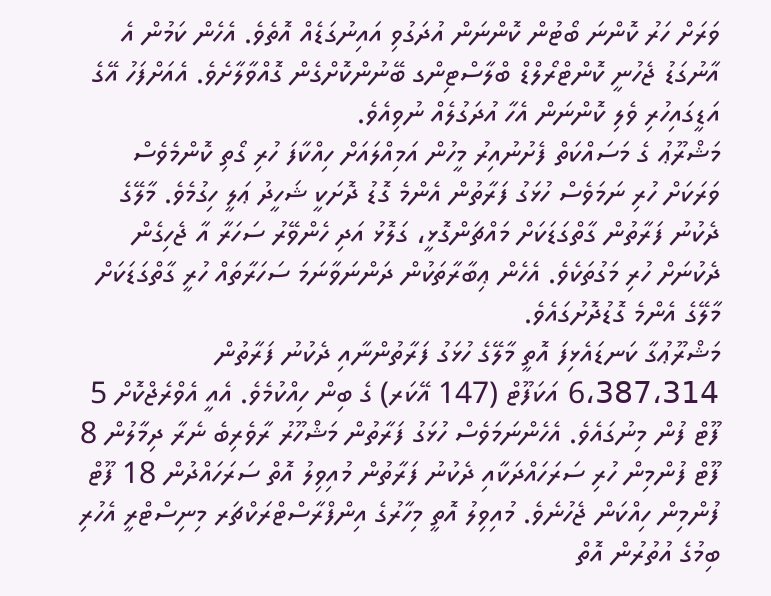ވަރަށް ހަރު ކޮންނަ ބޯޓުން ކޮންނަން އުދަގުވި އައިނުގަޑެއް އޮތެވެ. އެހެން ކަމުން އެ އާނުގަޑު ޖެހުނީ ކޮންޓްރޯލްޑް ބްލާސްޓިންގ ބޭނުންކޮށްގެން ގޮއްވާލާށެވެ. އެއަށްފަހު އޭގެ އަޑީގައިހުރި ވެލި ކޮންނަން އެހާ އުދަގުލެއް ނުވިއެވެ.
މަޝްރޫޢު ގެ މަސައްކަތް ފެށުނުއިރު މީހުން އަމިއްލައަށް ހިއްކާފަ ހުރި ގޯތި ކޮންމެވެސް ވަރަކަށް ހުރި ނަމަވެސް ހުޅަގު ފަރާތުން އެންމެ ގޮޑު ދޮށަކީ ޝަހީދު ޢަލީ ހިގުމެވެ. މާލޭގެ ދެކުނު ފަރާތުން ގާތްގަޑަކަށް މައްޗަންގޮޅީ، ގަލޮޅު އަދި ހެންވޭރު ސަހަރާ އާ ޖެހިގެން ދެކުނަށް ހުރި މަގުތަކެވެ. އެހެން ޢިބާރާތަކުން ދަންނަވާނަމަ ސަހަރާތައް ހުރީ ގާތްގަޑަކަށް މާލޭގެ އެންމެ ގޮޑުދޮށުގައެވެ.
މަޝްރޫޢުގާ ކަނޑައެޅިފަ އޮތީ މާލޭގެ ހުޅަގު ފަރާތުންނާއި ދެކުނު ފަރާތުން 6،387،314 އަކަފޫޓް (147 އޭކަރ) ގެ ބިން ހިއްކުމެވެ. އެއީ އެވްރެޖްކޮށް 5 ފޫޓް ފުން މިނުގައެވެ. އެހެންނަމަވެސް ހުޅަގު ފަރާތުން މަޝްހޫރު ރާވެރިބެ ނެރާ ދިމާލުން 8 ފޫޓް ފުންމިން ހުރި ސަރަހައްދަކާއި ދެކުނު ފަރާތުން މުއިވިލު އޮތް ސަރަހައްދުން 18 ފޫޓް ފުންމިން ހިއްކަން ޖެހުނެވެ. މުއިވިލު އޮތީ މިހާރުގެ އިންފްރާސްޓްރަކްޗަރ މިނިސްޓްރީ އެހުރި ބިމުގެ އުތުރުން އޮތް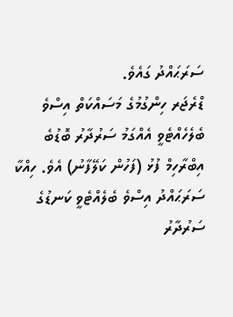ސަރަޙައްދު ގައެވެ.
ޑްރެޖަރ ހިންގުމުގެ މަސައްކަތް އިސްވެ ބެލެހެއްޓެވީ އެއްގަމު ސަރުދާރު ބޮޑުބެ އިބްރާހިމް ފުޅު (ފަހުން ކަލޭފާނު) އެވެ. ހިއްކާ ސަރަޙައްދު އިސްވެ ބެލެއްޓެވީ ކަނޑުގެ ސަރުދާރު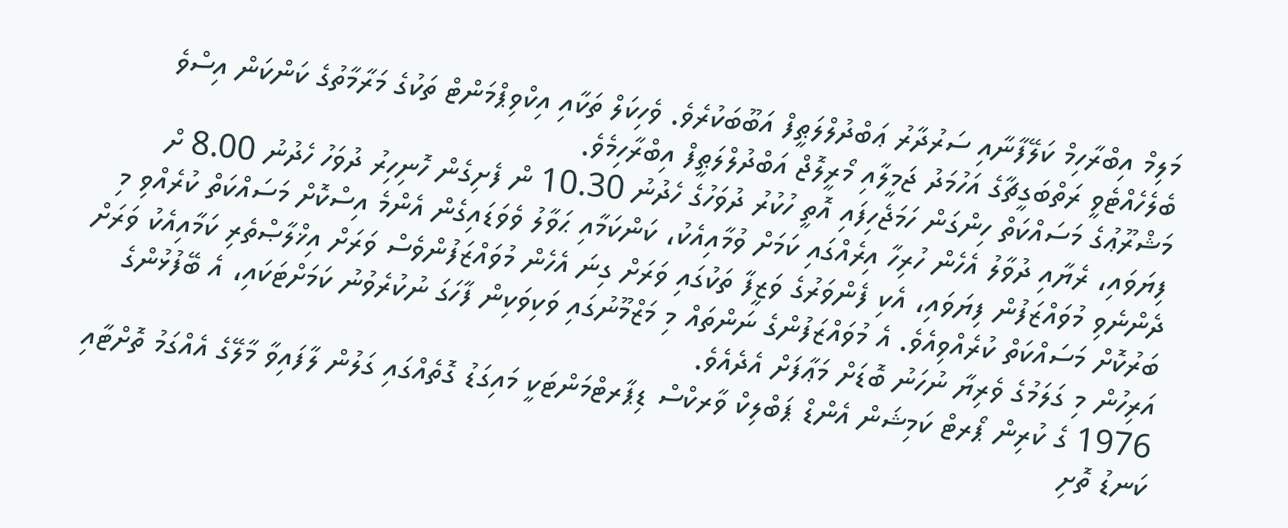މަލިމް އިބްރާހިމް ކަލޭފާނާއި ސަރުދާރު ޢަބްދުލްލަޠީފް އަބޫބަކުރެވެ. ވެހިކަލް ތަކާއި އިކްވިޕްމަންޓް ތަކުގެ މަރާމާތުގެ ކަންކަން އިސްވެ ބެލެހެއްޓެވީ ރަތްބަގީޗާގެ އަހުމަދު ޖަމީލާއި މޯރީލޮޖް އަބްދުލްލަޠީފް އިބްރާހިމެވެ.
މަޝްރޫޢުގެ މަސައްކަތް ހިންގަން ހަމަޖެހިފައި އޮތީ ހުކުރު ދުވަހުގެ ހެދުނު 10.30 ން ފެށިގެން ހޮނިހިރު ދުވަހު ހެދުނު 8.00 ށް ފިޔަވައި، ރެޔާއި ދުވާލު އެހެން ހުރިހާ އިރެއްގައި ކަމަށް ވުމާއިއެކު، ކަންކަމާއި ޙަވާލު ވެވަޑައިގެން އެންމެ އިސްކޮށް މަސައްކަތް ކުރެއްވި މި ދެންނެވި މުވައްޒަފުން ފިޔަވައި، އެކި ފެންވަރުގެ ވަޒީފާ ތަކުގައި ވަރަށް ގިނަ އެހެން މުވައްޒަފުންވެސް ވަރަށް އިޚްލާޞްތެރި ކަމާއިއެކު ވަރަށް ބަރުކޮށް މަސައްކަތް ކުރެއްވިއެވެ. އެ މުވައްޒަފުންގެ ނަންތައް މި މަޒްމޫނުގައި ވަކިވަކިން ފާހަގަ ނުކުރެވުނު ކަމަށްޓަކައި، އެ ބޭފުޅުންގެ އަރިހުން މި ގަލަމުގެ ވެރިޔާ ނުހަނު ބޮޑަށް މަޢާފަށް އެދެއެވެ.
1976 ގެ ކުރިން ޕޯރޓް ކަމިޝަން އެންޑް ޕަބްލިކް ވާރކްސް ޑިޕާރޓްމަންޓަކީ މައިގަޑު ގޮތެއްގައި ގަލުން ލާފައިވާ މާލޭގެ އެއްގަމު ތޮށްޓާއި ކަނޑު ތޮށި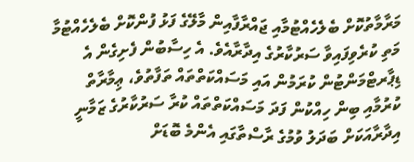މަރާމާތުކޮށް ބެލެހެއްޓުމާއި ޖައްރާފާއިން މާލޭގެ ފަޅު ފުންކޮށް ބެލެހެއްޓުމާ މަތި ކުރެވިފައިވާ ސަރުކާރުގެ އިދާރާއެވެ. އެ ހިސާބުން ފެށިގެން އެ ޑިޕާރޓްމަންޓުން ކުރަމުން އައި މަސައްކަތްތައް ތަފާތުވެ، ޢިމާރާތް ކުރުމާއި ބިން ހިއްކުން ފަދަ މަސައްކަތްތައް ކުރާ ސަރުކާރުގެ ޒަމާނީ އިދާރާއަކަށް ބަދަލު ވުމުގެ ރާސްތާގައި އެންމެ ބޮޑަށް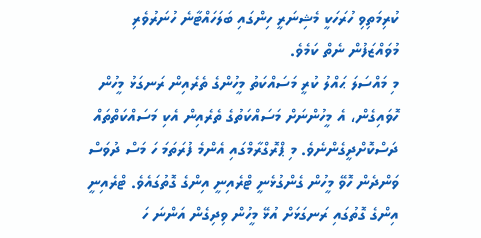ކުރިމަތިވި ހުރަހަކީ މެޝިނަރީ ހިންގައި ބަލަހައްޓާނެ ހުނަރުވެރި މުވައްޒަފުން ނެތް ކަމެވެ.
މި މައްސަލަ ޙައްލު ކުރީ މަސައްކަތު މީހުންގެ ތެރެއިން ރަނގަޅު މީހުން ހޮވައިގެން، އެ މީހުންނަށް މަސައްކަތުގެ ތެރެއިން އެކި މަސައްކަތްތައް ދަސްކޮށްދީގެންނެވެ. މި ޕްރޮގްރާމްގައި އެންމެ ފުރަތަމަ ހަ މަސް ދުވަސް ވަންދެން ހޮވޭ މީހުން ގެންގުޅެނީ ޓްރެއިނީ އިންގެ ގޮތުގައެވެ. ޓްރެއިނީ އިންގެ ގޮތުގައި ރަނގަޅަށް އުޅޭ މީހުން ވިދިގެން އަންނަ ހަ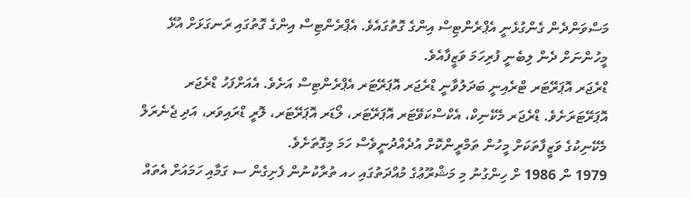މަސްވަންދެން ގެންގުޅެނީ އެޕްރެންޓިސް އިންގެ ގޮތުގައެވެ. އެޕްރެންޓިސް އިންގެ ގޮތުގައި ރަނގަޅަށް އުޅޭ މީހުންނަށް ދެން ލިބެނީ ފުރިހަމަ ވަޒީފާއެވެ.
ޑްރެޖަރ އޮޕަރޭޓަރ ޓްރެއިނީ ބަދަލުވާނީ ޑްރެޖަރ އޮޕަރޭޓަރ އެޕްރެންޓިސް އަށެވެ. އެއަށްފަހު ޑްރެޖަރ އޮޕަރޭޓަރަށެވެ. ޑްރެޖަރ މެކޭނިކް، އެކްސްކަވޭޓަރ އޮޕަރޭޓަރ، ލޯޑަރ އޮޕަރޭޓަރ، ލޮރީ ޑްރައިވަރ، އަދި ޖެނެރަލް މެކޭނިކުގެ ވަޒީފާތަކަށް މީހުން ތަމްރީންކޮށް އުދެއްދުނީވެސް ހަމަ މިގޮތަށެވެ.
1979 ން 1986 ށް ހިންގުނު މި މަޝްރޫޢުގެ މުއްދަތުގައި ހއ ތުރާކުނުން ފެށިގެން ސ ގަމާއި ހަމައަށް އެތައް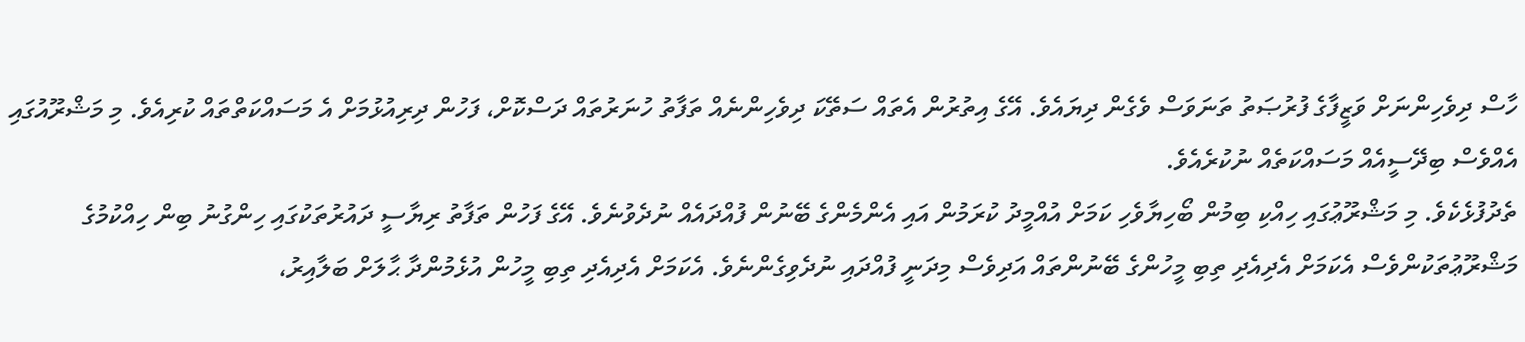ހާސް ދިވެހިންނަށް ވަޒީފާގެ ފުރުޞަތު ތަނަވަސް ވެގެން ދިޔައެވެ. އޭގެ އިތުރުން އެތައް ސަތޭކަ ދިވެހިންނެއް ތަފާތު ހުނަރުތައް ދަސްކޮށް، ފަހުން ދިރިއުޅުމަށް އެ މަސައްކަތްތައް ކުރިއެވެ. މި މަޝްރޫއުގައި އެއްވެސް ބިދޭސީއެއް މަސައްކަތެއް ނުކުރެއެވެ.
ތެދުފުޅެކެވެ. މި މަޝްރޫޢުގައި ހިއްކި ބިމުން ބޯހިޔާވެހި ކަމަށް އުއްމީދު ކުރަމުން އައި އެންމެންގެ ބޭނުން ފުއްދައެއް ނުދެވުނެވެ. އޭގެ ފަހުން ތަފާތު ރިޔާސީ ދައުރުތަކުގައި ހިންގުނު ބިން ހިއްކުމުގެ މަޝްރޫޢުތަކުންވެސް އެކަމަށް އެދިއެދި ތިބި މީހުންގެ ބޭނުންތައް އަދިވެސް މިދަނީ ފުއްދައި ނުދެވިގެންނެވެ. އެކަމަށް އެދިއެދި ތިބި މީހުން އުޅެމުންދާ ޙާލަށް ބަލާއިރު،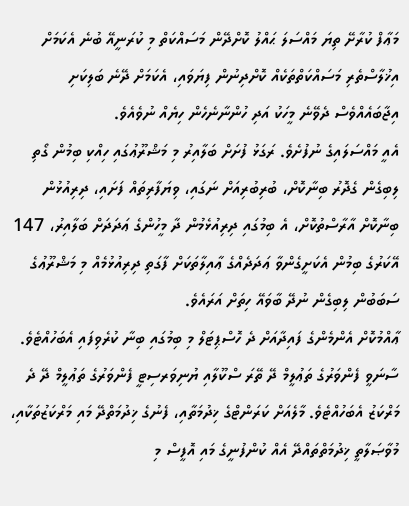މަޢާފް ކުރާށޭ ތިޔަ މައްސަލަ ޙައްލު ކޮށްދޭން މަސައްކަތް މި ކުރަނީއޭ ބުނެ އެކަމަށް އިޚުލާސްތެރި މަސައްކަތްތަކެއް ކޮށްދިނުން ފިޔަވައި، އެކަމަށް ދޭނެ ބަލިކަށި އިޖާބައެއްވެސް ދެވޭނެ މީހަކު އަދި ހުންނާނެހެން ހިޔެއް ނުވެއެވެ.
އެއީ މައްސަލައިގެ ނުފުށެވެ. ރަގަޅު ފުށަށް ބަލާއިރު މި މަޝްރޫޢުގައި ހިއްކި ބިމުން ގޯތި ލިބިގެން ގެދޮރު ބިނާކޮށް، ބުރިބުރިއަށް ނަގައި، ވިޔަފާރިތައް ފަށައި، ދިރިއުޅުން ބިނާކޮށް އާރާސްތުކޮށް، އެ ބިމުގައި ދިރިއުޅެމުން ދާ މީހުންގެ ޢަދަދަށް ބަލާއިރު، 147 އޭކަރުގެ ބިމުން އެކަށީގެންވާ ޢަދަދެއްގެ ޢާއިލާތަކަށް ފާގަތި ދިރިއުޅުމެއް މި މަޝްރޫޢުގެ ސަބަބުން ލިބިގެން ނުދޭ ބާވައޭ ހިތަށް އަރައެވެ.
ޢާއްމުކޮށް އެންމެންގެ ފައިދާއަށް ދެ ހޮސްޕިޓަލް މި ބިމުގައި ބިނާ ކުރެވިފައި އެބަހުއްޓެވެ. ސާނަވީ ފެންވަރުގެ ތަޢުލީމް ދޭ ތޭރަ ސްކޫލާއި ޔުނިވަރސިޓީ ފެންވަރުގެ ތަޢުލީމް ދޭ ދެ މަރްކަޒު އެބަހުއްޓެވެ. މާލެއަށް ކަރަންޓްގެ ޚިދުމަތާއި، ފެނުގެ ޚިދުމަތްދޭ މައި މަރްކަޒުތަކާއި، މުވާޞަލާތީ ޚިދުމަތްތައްދޭ އެއް ކުންފުނީގެ މައި އޮފީސް މި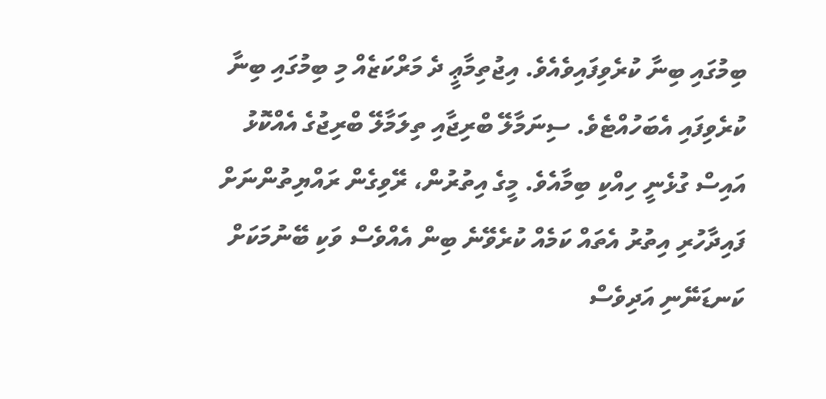ބިމުގައި ބިނާ ކުރެވިފައިވެއެވެ. އިޖުތިމާޢީ ދެ މަރްކަޒެއް މި ބިމުގައި ބިނާ ކުރެވިފައި އެބަހުއްޓެވެ. ސިނަމާލޭ ބްރިޖާއި ތިލަމާލޭ ބްރިޖުގެ އެއްކޮޅު އައިސް ގުޅެނީ ހިއްކި ބިމާއެވެ. މީގެ އިތުރުން، ރޭވިގެން ރައްޔިތުންނަށް ފައިދާހުރި އިތުރު އެތައް ކަމެއް ކުރެވޭނެ ބިން އެއްވެސް ވަކި ބޭނުމަކަށް ކަނޑަނޭނި އަދިވެސް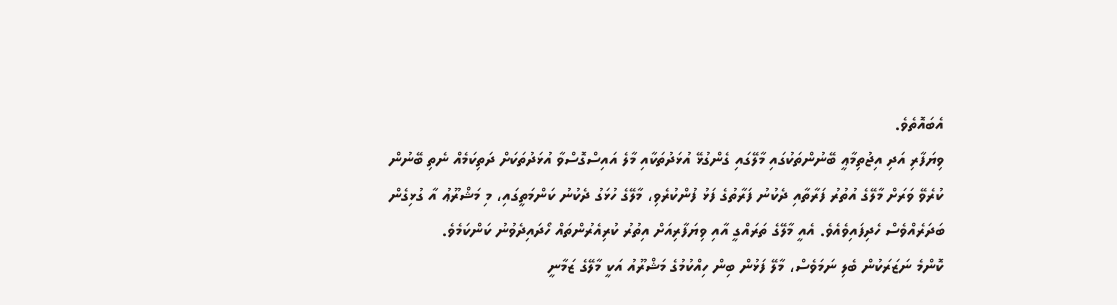އެބައޮތެވެ.
ވިޔަފާރި އަދި އިޖުތިމާޢީ ބޭނުންތަކުގައި މާލޭގައި ގެންގުޅޭ އުޅަދުތަކާއި މާލެ އައިސްގޮސްވާ އުޅަދުތަކަށް ދަތިކަމެއް ނެތި ބޭނުން ކުރެވޭ ވަރަށް މާލޭގެ އުތުރު ފަރާތާއި ދެކުނު ފަރާތުގެ ފަޅު ފުންކުރެވި، މާލޭގެ ހުޅަގު ދެކުނު ކަންމަތީގައި، މި މަޝްރޫޢު އާ ގުޅިގެން ބަދަރެއްވެސް ހެދިފައިވެއެވެ. އެއީ މާލޭގެ ތަރައްގީ އާއި ވިޔަފާރިއަށް އިތުރު ކުރިއެރުންތައް ހޯދައިދެވުނު ކަންކަމެވެ.
ކޮންމެ ނަޒަރަކުން ބެލި ނަމަވެސް، މާލޭ ފަޅުން ބިން ހިއްކުމުގެ މަޝްރޫއު އަކީ މާލޭގެ ޒަމާނީ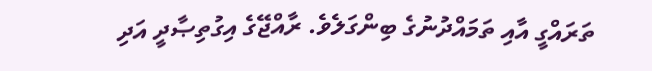ތަރައްގީ އާއި ތަމައްދުނުގެ ބިންގަލެވެ. ރާއްޖޭގެ އިގުތިޞާދީ އަދި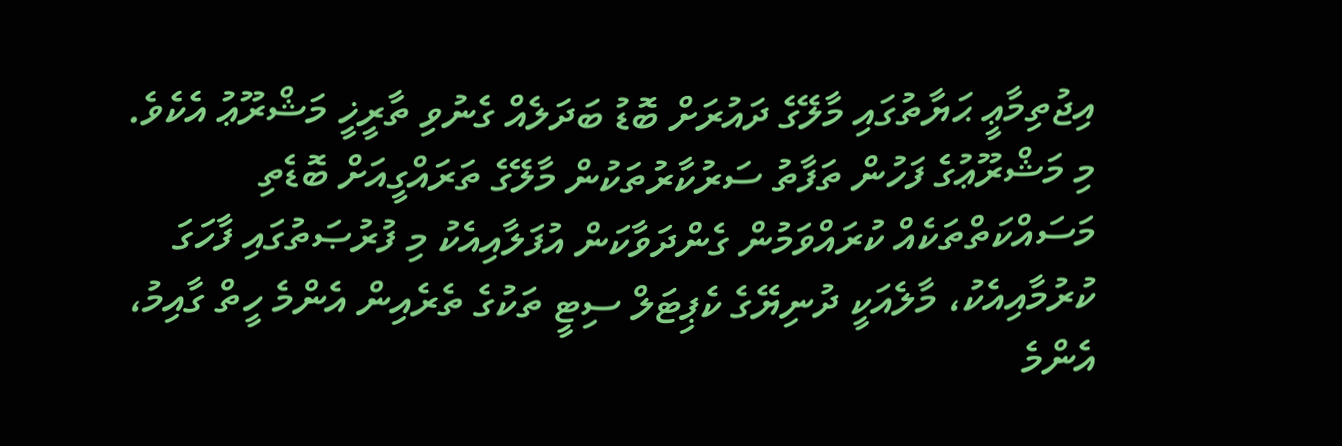އިޖުތިމާޢީ ޙަޔާތުގައި މާލޭގެ ދައުރަށް ބޮޑު ބަދަލެއް ގެނުވި ތާރީޚީ މަޝްރޫޢު އެކެވެ. މި މަޝްރޫޢުގެ ފަހުން ތަފާތު ސަރުކާރުތަކުން މާލޭގެ ތަރައްގީއަށް ބޮޑެތި މަސައްކަތްތަކެއް ކުރައްވަމުން ގެންދަވާކަން އުފަލާއިއެކު މި ފުރުޞަތުގައި ފާހަގަ ކުރުމާއިއެކު، މާލެއަކީ ދުނިޔޭގެ ކެޕިޓަލް ސިޓީ ތަކުގެ ތެރެއިން އެންމެ ހީތް ގާއިމު، އެންމެ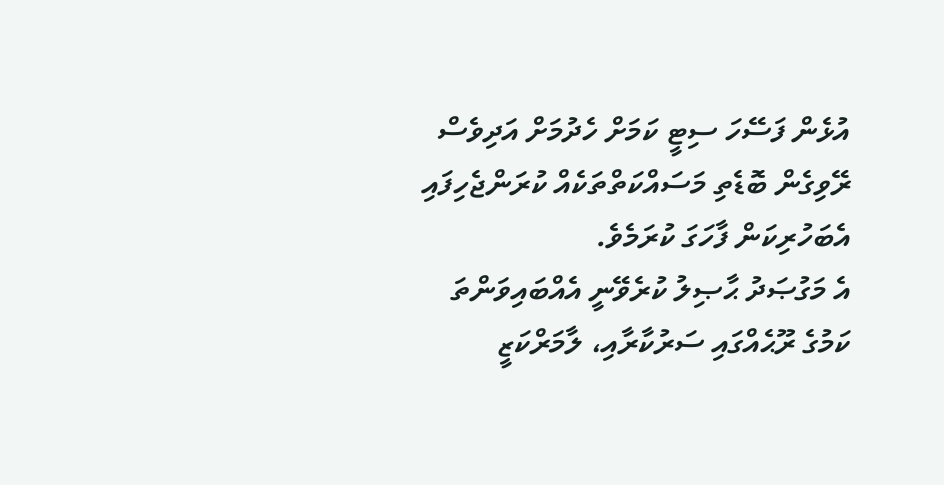އުޅެން ފަސޭހަ ސިޓީ ކަމަށް ހެދުމަށް އަދިވެސް ރޭވިގެން ބޮޑެތި މަސައްކަތްތަކެއް ކުރަންޖެހިފައި އެބަހުރިކަން ފާހަގަ ކުރަމެވެ.
އެ މަގުޞަދު ޙާޞިލު ކުރެވޭނީ އެއްބައިވަންތަ ކަމުގެ ރޫޙެއްގައި ސަރުކާރާއި، ލާމަރްކަޒީ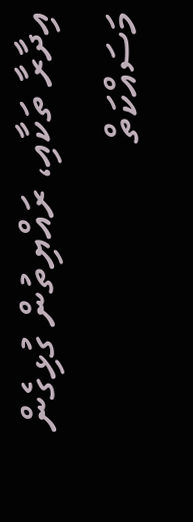އިދާރާ ތަކާއި، ރައްޔިތުން ގުޅިގެން މަސައްކަތް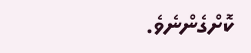ކޮށްގެންނެވެ.